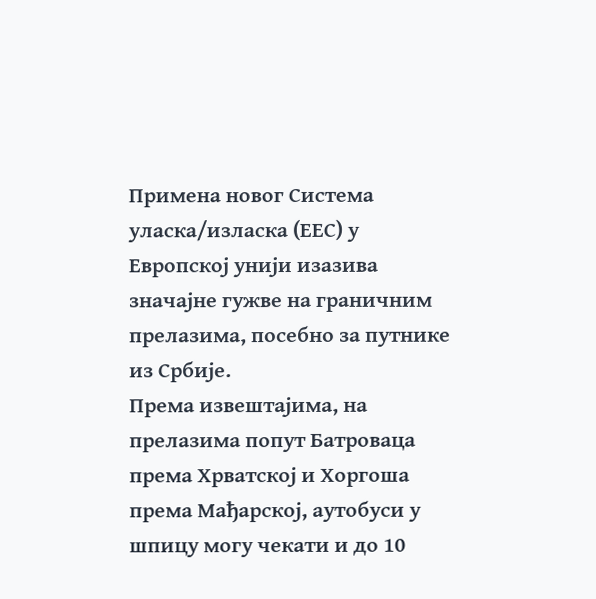Примена новог Система уласка/изласка (ЕЕС) у Европској унији изазива значајне гужве на граничним прелазима, посебно за путнике из Србије.
Према извештајима, на прелазима попут Батроваца према Хрватској и Хоргоша према Мађарској, аутобуси у шпицу могу чекати и до 10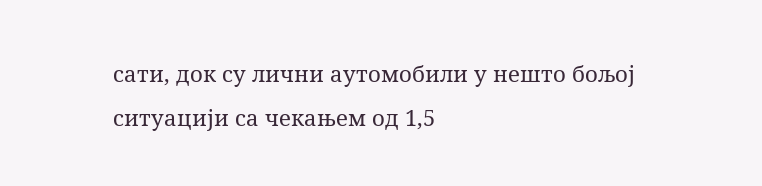сати, док су лични аутомобили у нешто бољој ситуацији са чекањем од 1,5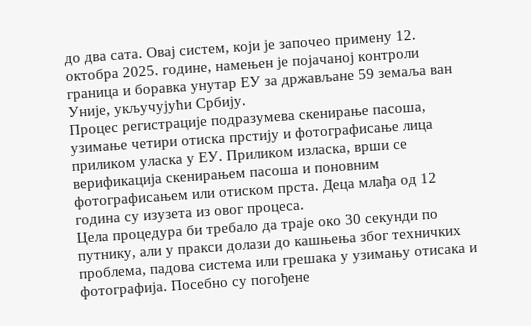до два сата. Овај систем, који је започео примену 12. октобра 2025. године, намењен је појачаној контроли граница и боравка унутар ЕУ за држављане 59 земаља ван Уније, укључујући Србију.
Процес регистрације подразумева скенирање пасоша, узимање четири отиска прстију и фотографисање лица приликом уласка у ЕУ. Приликом изласка, врши се верификација скенирањем пасоша и поновним фотографисањем или отиском прста. Деца млађа од 12 година су изузета из овог процеса.
Цела процедура би требало да траје око 30 секунди по путнику, али у пракси долази до кашњења због техничких проблема, падова система или грешака у узимању отисака и фотографија. Посебно су погођене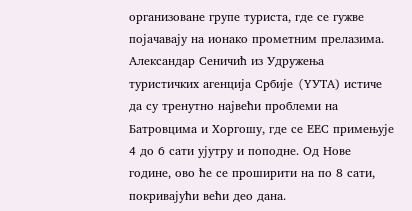организоване групе туриста, где се гужве појачавају на ионако прометним прелазима.
Александар Сеничић из Удружења туристичких агенција Србије (YУТА) истиче да су тренутно највећи проблеми на Батровцима и Хоргошу, где се ЕЕС примењује 4 до 6 сати ујутру и поподне. Од Нове године, ово ће се проширити на по 8 сати, покривајући већи део дана.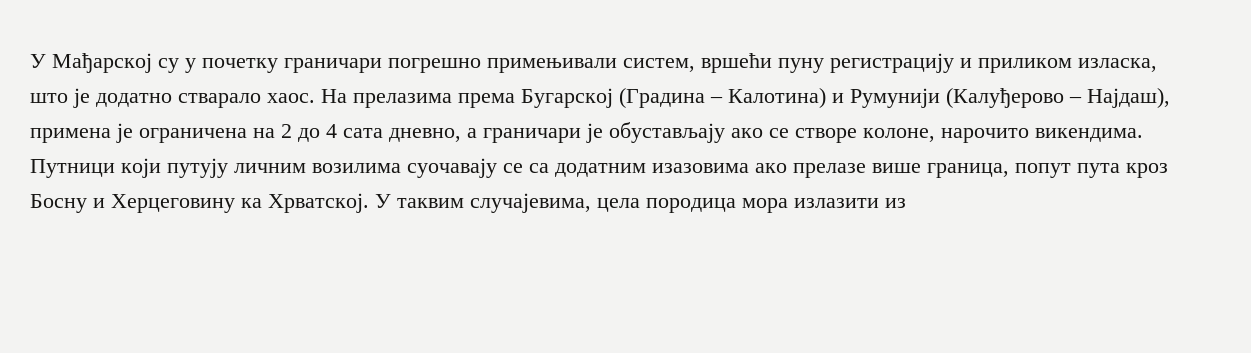У Мађарској су у почетку граничари погрешно примењивали систем, вршећи пуну регистрацију и приликом изласка, што је додатно стварало хаос. На прелазима према Бугарској (Градина – Калотина) и Румунији (Калуђерово – Најдаш), примена је ограничена на 2 до 4 сата дневно, а граничари је обустављају ако се створе колоне, нарочито викендима.
Путници који путују личним возилима суочавају се са додатним изазовима ако прелазе више граница, попут пута кроз Босну и Херцеговину ка Хрватској. У таквим случајевима, цела породица мора излазити из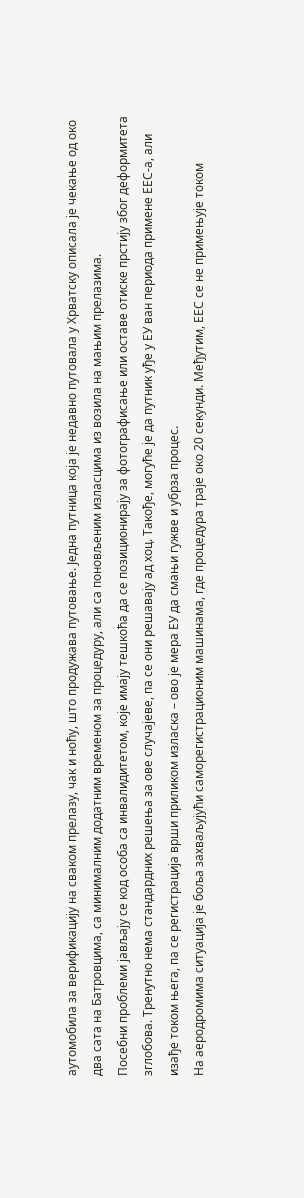аутомобила за верификацију на сваком прелазу, чак и ноћу, што продужава путовање. Једна путница која је недавно путовала у Хрватску описала је чекање од око два сата на Батровцима, са минималним додатним временом за процедуру, али са поновљеним изласцима из возила на мањим прелазима.
Посебни проблеми јављају се код особа са инвалидитетом, које имају тешкоћа да се позиционирају за фотографисање или оставе отиске прстију због деформитета зглобова. Тренутно нема стандардних решења за ове случајеве, па се они решавају ад хоц. Такође, могуће је да путник уђе у ЕУ ван периода примене ЕЕС-а, али изађе током њега, па се регистрација врши приликом изласка – ово је мера ЕУ да смањи гужве и убрза процес.
На аеродромима ситуација је боља захваљујући саморегистрационим машинама, где процедура траје око 20 секунди. Међутим, ЕЕС се не примењује током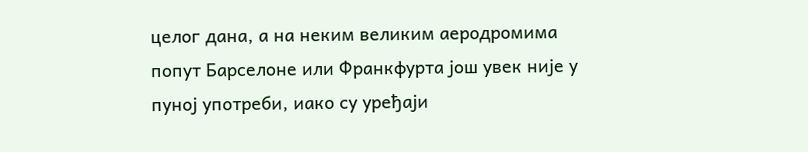целог дана, а на неким великим аеродромима попут Барселоне или Франкфурта још увек није у пуној употреби, иако су уређаји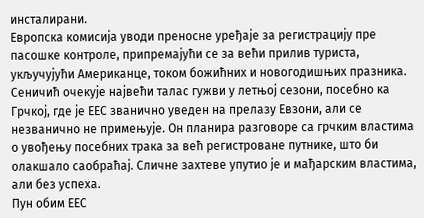инсталирани.
Европска комисија уводи преносне уређаје за регистрацију пре пасошке контроле, припремајући се за већи прилив туриста, укључујући Американце, током божићних и новогодишњих празника.
Сеничић очекује највећи талас гужви у летњој сезони, посебно ка Грчкој, где је ЕЕС званично уведен на прелазу Евзони, али се незванично не примењује. Он планира разговоре са грчким властима о увођењу посебних трака за већ регистроване путнике, што би олакшало саобраћај. Сличне захтеве упутио је и мађарским властима, али без успеха.
Пун обим ЕЕС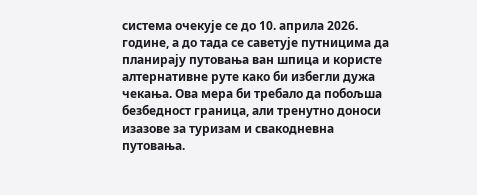система очекује се до 10. априла 2026. године, а до тада се саветује путницима да планирају путовања ван шпица и користе алтернативне руте како би избегли дужа чекања. Ова мера би требало да побољша безбедност граница, али тренутно доноси изазове за туризам и свакодневна путовања.